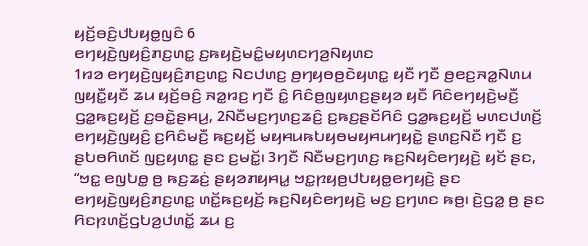ꤟꤢꤩ꤬ꤋꤢꤨ꤬ꤓꤝꤟꤥ꤭ꤜꤢꤨ 6
ꤕꤚꤟꤢꤧ꤬ꤜꤟꤢꤨ꤬ꤊꤢ꤬ꤛꤢ꤭ ꤢ꤬ꤒꤟꤢꤧ꤬ꤗꤢꤨ꤭ꤗꤟꤛꤢꤚꤤ꤬ꤡꤟꤛꤢ
1ꤙꤤ ꤕꤚꤟꤢꤧ꤬ꤜꤟꤢꤨ꤬ꤊꤢ꤬ꤛꤢ꤭ ꤡꤢꤓꤛꤢ꤬ ꤥ꤬ꤚꤟꤥꤥ꤬ꤢꤧꤟꤛꤢ꤭ ꤟꤢꤪ ꤚꤢꤪ ꤥ꤬ꤕꤢ꤬ꤏꤤ꤭ꤡꤛꤣ ꤜꤟꤢꤪ꤭ꤟꤢꤪ ꤘꤣ ꤟꤢꤩ꤬ꤋꤢꤨ꤬ ꤏꤤ꤭ꤙꤢ꤬ ꤚꤢꤪ ꤢꤨ꤭ ꤖꤢꤨꤥ꤬ꤜꤟꤛꤢ꤬ꤔꤟꤤ ꤟꤢꤪ ꤖꤢꤨꤕꤚꤟꤢꤧ꤬ꤗꤢꤪ꤬ ꤞꤤ꤭ꤒꤢ꤬ꤟꤢꤩ꤬ ꤢ꤬ꤋꤢꤧ꤭ꤔꤌꤣ꤬, 2ꤡꤢꤪꤗꤢ꤬ꤚꤛꤢ꤬ꤘꤢꤨ꤬ ꤢ꤬ꤒꤢ꤬ꤔꤢꤩꤖꤢꤨ ꤞꤤ꤭ꤒꤢ꤬ꤟꤢꤩ꤬ ꤗꤛꤢꤓꤛꤢꤩ꤬ ꤕꤚꤟꤢꤧ꤬ꤜꤟꤢꤨ꤬ ꤢ꤬ꤖꤢꤨꤗꤢꤪ꤬ ꤒꤢ꤬ꤟꤢꤩ꤬ ꤗꤟꤌꤣꤒꤝꤟꤥꤗꤟꤌꤣꤚꤟꤢꤧ꤭ ꤔꤛꤢ꤬ꤡꤢꤪ ꤚꤢꤪ ꤢ꤬ ꤔꤝꤥꤖꤛꤢꤩ ꤜꤢ꤬ꤟꤛꤢ꤭ ꤔꤢ ꤢ꤬ꤗꤢꤩ꤭꤯ 3ꤚꤢꤪ ꤡꤢꤪꤗꤢ꤬ꤚꤛꤢ꤬ ꤒꤢ꤬ꤡꤟꤢꤨꤕꤚꤟꤢꤧ꤬ ꤟꤢꤩ ꤔꤢ, “ꤠꤢ꤭ ꤕꤜꤝꤥ꤭ ꤥ꤬ ꤒꤢ꤬ꤘꤢꤦ꤬ ꤔꤟꤤꤊꤟꤌꤣ꤭ ꤠꤢ꤭ꤐꤟꤥ꤬ꤓꤝꤟꤥ꤭ꤕꤚꤟꤢꤧ꤬ ꤔꤢ ꤕꤚꤟꤢꤧ꤬ꤜꤟꤢꤨ꤬ꤊꤢ꤬ꤛꤢ꤭ ꤛꤢꤩ꤭ꤒꤢ꤬ꤟꤢꤩ꤬ ꤒꤢ꤬ꤡꤟꤢꤨꤕꤚꤟꤢꤧ꤬ ꤗꤢ꤬ ꤢ꤬ꤚꤛꤢ ꤒꤥ꤬꤯ ꤢꤧ꤬ꤞꤤ꤭ ꤥ꤬ ꤔꤢ ꤖꤢꤐꤛꤢꤩ꤬ꤞꤝꤤ꤬ꤓꤛꤢꤩ꤭ ꤘꤣ ꤢ꤬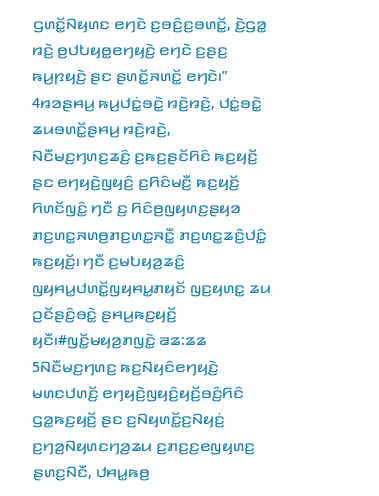ꤞꤛꤢꤩ꤭ꤡꤟꤛꤢ ꤕꤚꤢꤧ ꤢ꤬ꤋꤢꤨ꤬ꤢ꤬ꤋꤛꤢꤩ꤭, ꤢꤧ꤬ꤞꤤ꤭ ꤙꤢꤧ꤬ ꤥ꤬ꤓꤝꤟꤥ꤭ꤕꤚꤟꤢꤧ꤬ ꤕꤚꤢꤧ ꤢ꤬ꤔꤢ꤬ ꤒꤣ꤬ꤐꤟꤢꤧ꤬ ꤔꤢ ꤔꤛꤢꤩ꤭ꤏꤛꤢꤩ꤭ ꤕꤚꤢꤧ꤯”
4ꤙꤤꤔꤌꤣ꤬ ꤒꤣ꤬ꤓꤢꤦ꤭ꤋꤢꤧ꤭ ꤙꤢꤧ꤬ꤙꤢꤧ꤬, ꤓꤢꤦ꤭ꤋꤢꤧ꤭ ꤘꤣꤋꤛꤢꤩ꤭ꤔꤌꤣ꤬ ꤙꤢꤧ꤬ꤙꤢꤧ꤬, ꤡꤢꤪꤗꤢ꤬ꤚꤛꤢ꤬ꤘꤢꤨ꤬ ꤢ꤬ꤒꤢ꤬ꤔꤢꤩꤖꤢꤨ ꤒꤢ꤬ꤟꤢꤩ꤬ ꤔꤢ ꤕꤚꤟꤢꤧ꤬ꤜꤟꤢꤨ꤬ ꤢ꤬ꤖꤢꤨꤗꤢꤪ꤬ ꤒꤢ꤬ꤟꤢꤩ꤬ ꤖꤛꤢꤩꤜꤢꤨ꤭ ꤚꤢꤪ ꤢ꤬ ꤖꤢꤨꤥ꤬ꤜꤟꤛꤢ꤬ꤔꤟꤤ ꤊꤢ꤬ꤛꤢ꤭ꤏꤛꤥ꤬ꤊꤢ꤬ꤛꤢ꤭ꤏꤢꤪ꤭ ꤊꤢ꤬ꤛꤢ꤭ꤘꤢꤨ꤬ꤓꤢꤨ꤭ ꤒꤢ꤬ꤟꤢꤩ꤬꤯ ꤚꤢꤪ ꤢ꤬ꤗꤝꤟꤤ꤬ꤘꤢꤨ꤬ ꤜꤟꤌꤣ꤭ꤓꤛꤢꤩ꤭ꤜꤟꤌꤣ꤭ꤊꤟꤢꤩ ꤜꤢ꤬ꤟꤛꤢ꤭ ꤘꤣ ꤑꤢꤩꤔꤢꤨ꤬ꤋꤢꤧ꤭ ꤔꤌꤣ꤬ꤒꤢ꤬ꤟꤢꤩ꤬ ꤟꤢꤪ꤯#ꤜꤢꤩ꤭ꤗꤟꤤ꤬ꤊꤜꤢꤧ꤭ ꤁꤃:꤃꤃
5ꤡꤢꤪꤗꤢ꤬ꤚꤛꤢ꤬ ꤒꤢ꤬ꤡꤟꤢꤨꤕꤚꤟꤢꤧ꤬ ꤗꤛꤢꤓꤛꤢꤩ꤬ ꤕꤚꤟꤢꤧ꤬ꤜꤟꤢꤨ꤬ꤟꤢꤩ꤬ꤋꤢꤨ꤬ꤖꤢꤨ ꤞꤤ꤭ꤒꤢ꤬ꤟꤢꤩ꤬ ꤔꤢ ꤢ꤬ꤡꤟꤛꤢꤩ꤭ꤢ꤬ꤡꤟꤢꤦ꤬ ꤢ꤬ꤚꤤ꤬ꤡꤟꤛꤢꤚꤤ꤬ꤘꤣ ꤢ꤬ꤊꤢ꤬ꤢ꤬ꤕꤜꤟꤛꤢ꤬ ꤔꤛꤢ꤬ꤡꤢꤪ, ꤓꤌꤣ꤭ꤒꤥ꤬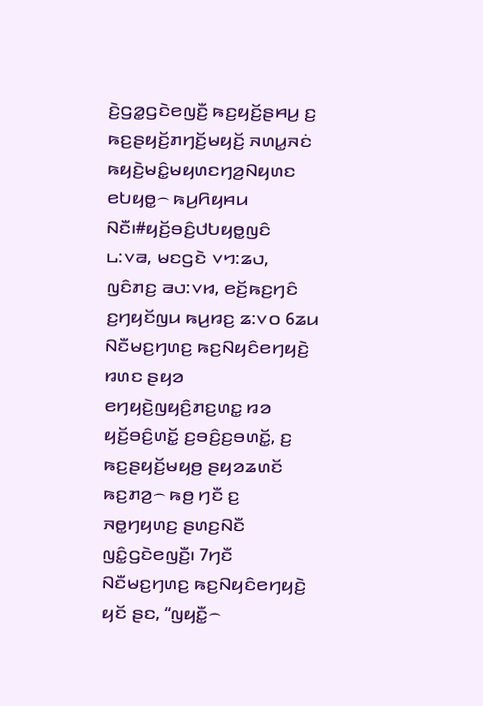ꤢꤧ꤬ꤞꤤ꤭ꤞꤢꤧꤕꤜꤢꤪ꤬ ꤒꤢ꤬ꤟꤢꤩ꤬ꤔꤌꤣ꤬ ꤢ꤬ ꤒꤢ꤬ꤔꤟꤢꤩ꤬ꤊꤚꤢꤩ꤬ꤗꤟꤢꤩ꤬ ꤏꤛꤣ꤭ꤏꤢꤦ ꤒꤟꤢꤧ꤬ꤗꤢꤨ꤭ꤗꤟꤛꤢꤚꤤ꤬ꤡꤟꤛꤢ ꤕꤝꤟꤥ꤭꤮ ꤒꤣ꤬ꤖꤟꤌꤣ ꤡꤢꤪ꤯#ꤟꤢꤩ꤬ꤋꤢꤨ꤬ꤓꤝꤟꤥ꤭ꤜꤢꤨ ꤈:꤂꤁, ꤗꤢꤞꤢꤧ ꤂꤄:꤃꤇, ꤜꤢꤨꤊꤢ꤬ ꤁꤇:꤂꤆, ꤕꤢꤩ꤬ꤒꤢ꤬ꤚꤢꤨ ꤢ꤬ꤚꤟꤢꤩꤜꤣ ꤒꤣ꤬ꤙꤢ꤬ ꤃:꤂꤀ 6ꤘꤣ ꤡꤢꤪꤗꤢ꤬ꤚꤛꤢ꤬ ꤒꤢ꤬ꤡꤟꤢꤨꤕꤚꤟꤢꤧ꤬ ꤙꤛꤢ ꤔꤟꤤ ꤕꤚꤟꤢꤧ꤬ꤜꤟꤢꤨ꤬ꤊꤢ꤬ꤛꤢ꤭ ꤙꤤ ꤟꤢꤩ꤬ꤋꤢꤨ꤬ꤛꤢꤩ꤭ ꤢ꤬ꤋꤢꤨ꤬ꤢ꤬ꤋꤛꤢꤩ꤭, ꤢ꤬ ꤒꤢ꤬ꤔꤟꤢꤩ꤬ꤗꤟꤥ꤬ ꤔꤟꤤꤘꤛꤢꤩ ꤒꤢ꤬ꤊꤤ꤬꤮ ꤒꤥ꤬ ꤚꤢꤪ ꤢ꤬ ꤏꤥ꤭ꤚꤟꤛꤢ꤬ ꤔꤛꤢ꤬ꤡꤢꤪ ꤜꤢꤨ꤭ꤞꤢꤧꤕꤜꤢꤪ꤬꤯ 7ꤚꤢꤪ ꤡꤢꤪꤗꤢ꤬ꤚꤛꤢ꤬ ꤒꤢ꤬ꤡꤟꤢꤨꤕꤚꤟꤢꤧ꤬ ꤟꤢꤩ ꤔꤢ, “ꤜꤟꤢꤪ꤭꤮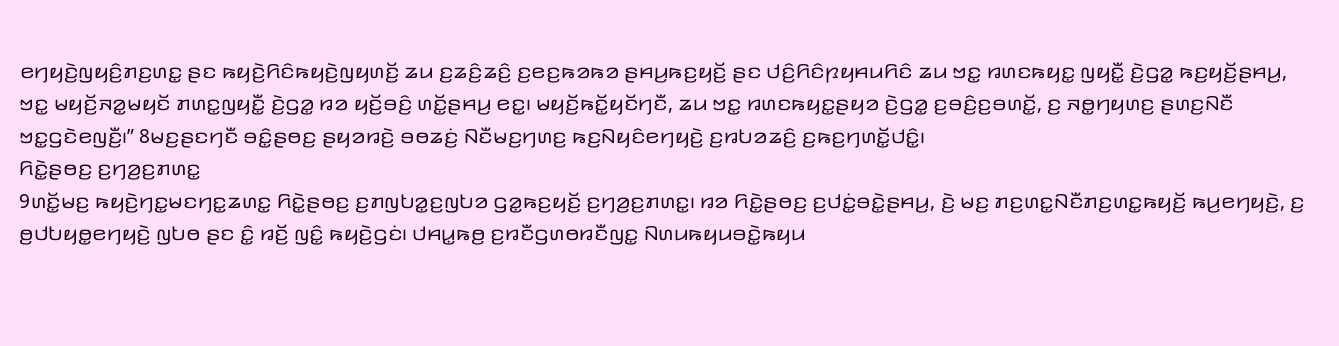ꤕꤚꤟꤢꤧ꤬ꤜꤟꤢꤨ꤬ꤊꤢ꤬ꤛꤢ꤭ ꤔꤢ ꤒꤟꤢꤧ꤬ꤖꤢꤨꤒꤟꤢꤧ꤬ꤜꤟꤛꤢꤩ꤬ ꤘꤣ ꤢ꤬ꤘꤢꤨ꤬ꤘꤢꤨ꤬ ꤢ꤬ꤕꤢ꤬ꤒꤤꤒꤤ ꤔꤌꤣ꤬ꤒꤢ꤬ꤟꤢꤩ꤬ ꤔꤢ ꤓꤢꤨ꤬ꤖꤢꤨꤐꤟꤌꤣꤖꤢꤨ ꤘꤣ ꤠꤢ꤭ ꤙꤛꤢꤒꤟꤢ꤭ ꤜꤟꤢꤪ꤭ ꤢꤧ꤬ꤞꤤ꤭ ꤒꤢ꤬ꤟꤢꤩ꤬ꤔꤌꤣ꤬, ꤠꤢ꤭ ꤗꤟꤢꤩ꤬ꤏꤤ꤭ꤗꤟꤢꤩ ꤊꤛꤢ꤭ꤜꤟꤢꤪ꤭ ꤢꤧ꤬ꤞꤤ꤭ ꤙꤤ ꤟꤢꤩ꤬ꤋꤢꤨ꤬ ꤛꤢꤩ꤭ꤔꤌꤣ꤬ ꤕꤢ꤭꤯ ꤗꤟꤢꤩ꤬ꤒꤢꤩ꤭ꤟꤢꤩꤚꤢꤪ, ꤘꤣ ꤠꤢ꤭ ꤙꤛꤢꤒꤟꤢ꤭ꤔꤟꤤ ꤢꤧ꤬ꤞꤤ꤭ ꤢ꤬ꤋꤢꤨ꤬ꤢ꤬ꤋꤛꤢꤩ꤭, ꤢ꤬ ꤏꤥ꤭ꤚꤟꤛꤢ꤬ ꤔꤛꤢ꤬ꤡꤢꤪ ꤠꤢ꤭ꤞꤢꤧꤕꤜꤢꤪ꤬꤯” 8ꤗꤢ꤬ꤔꤢꤚꤢꤪ ꤋꤢꤨ꤭ꤔꤥꤢ꤬ ꤔꤟꤤꤙꤢꤧ꤬ ꤋꤥꤘꤢꤦ꤬ ꤡꤢꤪꤗꤢ꤬ꤚꤛꤢ꤬ ꤒꤢ꤬ꤡꤟꤢꤨꤕꤚꤟꤢꤧ꤬ ꤢ꤬ꤙꤝꤤꤘꤢꤨ꤬ ꤢ꤬ꤒꤢ꤬ꤚꤛꤢꤩ꤭ꤓꤢꤨ꤭꤯
ꤖꤢꤧ꤭ꤔꤥꤢ꤬ ꤢ꤬ꤚꤤ꤬ꤢ꤬ꤊꤛꤢ꤭
9ꤛꤢꤩ꤭ꤗꤢ꤬ ꤒꤟꤢꤧ꤬ꤚꤢ꤭ꤗꤢꤚꤢ꤭ꤘꤛꤢ꤭ ꤖꤢꤧ꤭ꤔꤥꤢ꤬ ꤢ꤬ꤊꤜꤝꤤ꤭ꤢ꤬ꤜꤝꤤ ꤞꤤ꤭ꤒꤢ꤬ꤟꤢꤩ꤬ ꤢ꤬ꤚꤤ꤬ꤢ꤬ꤊꤛꤢ꤭꤯ ꤙꤤ ꤖꤢꤧ꤭ꤔꤥꤢ꤬ ꤢ꤬ꤓꤢꤦ꤭ꤋꤢꤧ꤭ꤔꤌꤣ꤬, ꤢꤧ꤬ ꤗꤢ꤬ ꤊꤢ꤬ꤛꤢ꤭ꤡꤢꤪꤊꤢ꤬ꤛꤢ꤭ꤒꤟꤢꤩ꤬ ꤒꤣ꤬ꤕꤚꤟꤢꤧ꤬, ꤢ꤬ ꤥ꤬ꤓꤝꤟꤥ꤭ꤕꤚꤟꤢꤧ꤬ ꤜꤝꤥ ꤔꤢ ꤢꤨ꤭ ꤙꤢꤩ꤬ ꤜꤢꤨ꤭ ꤒꤟꤢꤧ꤬ꤞꤢꤦ꤯ ꤓꤌꤣ꤭ꤒꤥ꤬ ꤢ꤬ꤙꤢꤪꤞꤛꤥꤙꤢꤪꤜꤢ꤭ ꤡꤛꤣꤒꤟꤣꤋꤢꤧ꤭ꤒꤟꤣ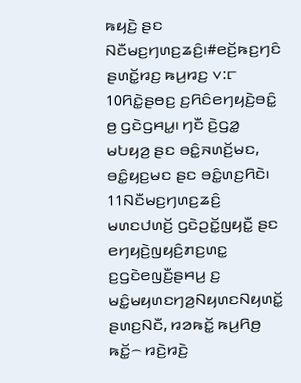ꤒꤟꤢꤧ꤬ ꤔꤢ ꤡꤢꤪꤗꤢ꤬ꤚꤛꤢ꤬ꤘꤢꤨ꤬꤯#ꤕꤢꤩ꤬ꤒꤢ꤬ꤚꤢꤨ ꤔꤛꤢꤩ꤭ꤙꤢ꤬ ꤒꤣ꤬ꤙꤢ꤬ ꤂:꤅ 10ꤖꤢꤧ꤭ꤔꤥꤢ꤬ ꤢ꤬ꤖꤢꤨꤕꤚꤟꤢꤧ꤬ꤋꤢꤨ꤭ ꤥ꤬ ꤞꤢꤧꤞꤌꤣ꤭꤯ ꤚꤢꤪ ꤢꤧ꤬ꤞꤤ꤭ ꤗꤝꤟꤤ꤬ ꤔꤢ ꤋꤢꤨ꤭ꤏꤛꤢꤩ꤬ꤗꤢ, ꤋꤢꤨ꤭ꤟꤢ꤬ꤗꤢ ꤔꤢ ꤋꤢꤨ꤭ꤛꤢ꤬ꤖꤢꤧ꤯
11ꤡꤢꤪꤗꤢ꤬ꤚꤛꤢ꤬ꤘꤢꤨ꤬ ꤗꤛꤢꤓꤛꤢꤩ꤬ ꤞꤢꤧꤑꤢꤩ꤭ꤜꤟꤢꤪ꤭ ꤔꤢ ꤕꤚꤟꤢꤧ꤬ꤜꤟꤢꤨ꤬ꤊꤢ꤬ꤛꤢ꤭ ꤢ꤬ꤞꤢꤧꤕꤜꤢꤪ꤬ꤔꤌꤣ꤬ ꤢ꤬ ꤗꤢꤨ꤭ꤗꤟꤛꤢꤚꤤ꤬ꤡꤟꤛꤢꤡꤟꤛꤢꤩ꤭ ꤔꤛꤢ꤬ꤡꤢꤪ, ꤙꤤꤒꤢꤩ꤭ ꤒꤣ꤬ꤖꤥ꤬ ꤒꤢꤩ꤭꤮ ꤙꤢꤧ꤬ꤙꤢꤧ꤬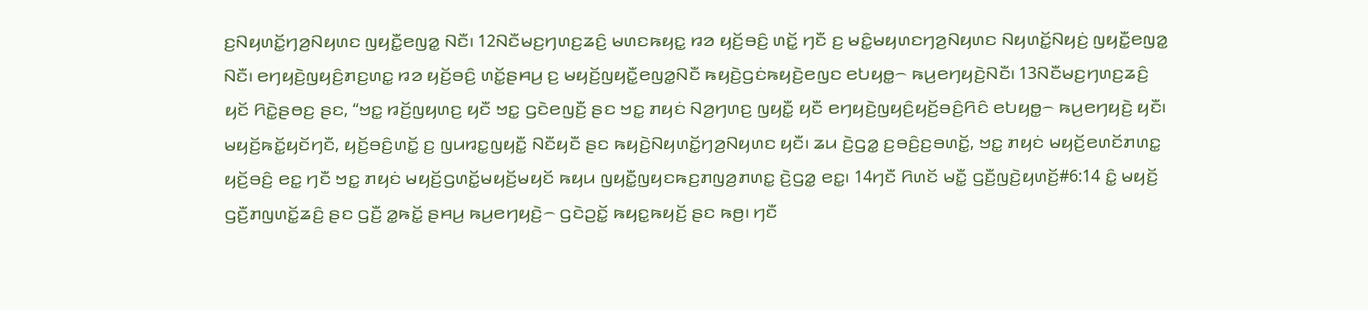ꤢ꤬ꤡꤟꤛꤢꤩ꤭ꤚꤤ꤬ꤡꤟꤛꤢ ꤜꤟꤢꤪ꤭ꤕꤜꤤ꤭ ꤡꤢꤪ꤯ 12ꤡꤢꤪꤗꤢ꤬ꤚꤛꤢ꤬ꤘꤢꤨ꤬ ꤗꤛꤢꤒꤟꤢ꤭ ꤙꤤ ꤟꤢꤩ꤬ꤋꤢꤨ꤬ ꤛꤢꤩ꤭ ꤚꤢꤪ ꤢ꤬ ꤗꤢꤨ꤭ꤗꤟꤛꤢꤚꤤ꤬ꤡꤟꤛꤢ ꤡꤟꤛꤢꤩ꤭ꤡꤟꤢꤦ꤬ ꤜꤟꤢꤪ꤭ꤕꤜꤤ꤭ ꤡꤢꤪ꤯ ꤕꤚꤟꤢꤧ꤬ꤜꤟꤢꤨ꤬ꤊꤢ꤬ꤛꤢ꤭ ꤙꤤ ꤟꤢꤩ꤬ꤋꤢꤨ꤬ ꤛꤢꤩ꤭ꤔꤌꤣ꤬ ꤢ꤬ ꤗꤟꤢꤩ꤬ꤜꤟꤢꤪ꤭ꤕꤜꤤ꤭ꤡꤢꤪ ꤒꤟꤢꤧ꤬ꤞꤢꤦꤒꤟꤢꤧ꤬ꤕꤜꤢ ꤕꤝꤟꤥ꤭꤮ ꤒꤣ꤬ꤕꤚꤟꤢꤧ꤬ꤡꤢꤪ꤯ 13ꤡꤢꤪꤗꤢ꤬ꤚꤛꤢ꤬ꤘꤢꤨ꤬ ꤟꤢꤩ ꤖꤢꤧ꤭ꤔꤥꤢ꤬ ꤔꤢ, “ꤠꤢ꤭ ꤙꤢꤩ꤬ꤜꤟꤛꤢ꤬ ꤟꤢꤪ ꤠꤢ꤭ ꤞꤢꤧꤕꤜꤢꤪ꤬ ꤔꤢ ꤠꤢ꤭ ꤊꤟꤢꤦ ꤡꤤ꤬ꤚꤛꤢ꤬ ꤜꤟꤢꤪ꤭ ꤟꤢꤪ ꤕꤚꤟꤢꤧ꤬ꤜꤟꤢꤨ꤬ꤟꤢꤩ꤬ꤋꤢꤨ꤬ꤖꤢꤨ ꤕꤝꤟꤥ꤭꤮ ꤒꤣ꤬ꤕꤚꤟꤢꤧ꤬ ꤟꤢꤪ꤯ ꤗꤟꤢꤩ꤬ꤒꤢꤩ꤭ꤟꤢꤩꤚꤢꤪ, ꤟꤢꤩ꤬ꤋꤢꤨ꤬ꤛꤢꤩ꤭ ꤢ꤬ ꤜꤣꤙꤢ꤭ꤜꤟꤢꤪ꤭ ꤡꤢꤪꤟꤢꤪ ꤔꤢ ꤒꤟꤢꤧ꤬ꤡꤟꤛꤢꤩ꤭ꤚꤤ꤬ꤡꤟꤛꤢ ꤟꤢꤪ꤯ ꤘꤣ ꤢꤧ꤬ꤞꤤ꤭ ꤢ꤬ꤋꤢꤨ꤬ꤢ꤬ꤋꤛꤢꤩ꤭, ꤠꤢ꤭ ꤊꤟꤢꤦ ꤗꤟꤢꤩ꤬ꤕꤛꤢꤩꤊꤛꤢ꤭ ꤟꤢꤩ꤬ꤋꤢꤨ꤬ ꤕꤢ꤭ ꤚꤢꤪ ꤠꤢ꤭ ꤊꤟꤢꤦ ꤗꤟꤢꤩ꤬ꤞꤛꤢꤩ꤭ꤗꤟꤢꤩ꤬ꤗꤟꤢꤩ ꤒꤟꤣ ꤜꤟꤢꤪ꤭ꤜꤟꤢꤒꤢ꤬ꤊꤜꤤ꤬ꤊꤛꤢ꤭ ꤢꤧ꤬ꤞꤤ꤭ ꤕꤢ꤭꤯ 14ꤚꤢꤪ ꤖꤛꤢꤩ ꤗꤢꤪ꤭ ꤞꤢꤪ꤬ꤜꤢꤧ꤬ꤟꤛꤢꤩ꤬#6:14 ꤢꤨ꤭ ꤗꤟꤢꤩ꤬ ꤞꤢꤪ꤬ꤊꤜꤛꤢꤩ꤭ꤘꤢꤨ꤬ ꤔꤢ ꤞꤢꤪ꤬ ꤤ꤭ꤒꤢꤩ꤭ ꤔꤌꤣ꤬ ꤒꤣ꤬ꤕꤚꤟꤢꤧ꤬꤮ ꤞꤢꤧꤑꤢꤩ꤭ ꤒꤟꤢ꤭ꤒꤟꤢꤩ꤬ ꤔꤢ ꤒꤥ꤬꤯ ꤚꤢꤪ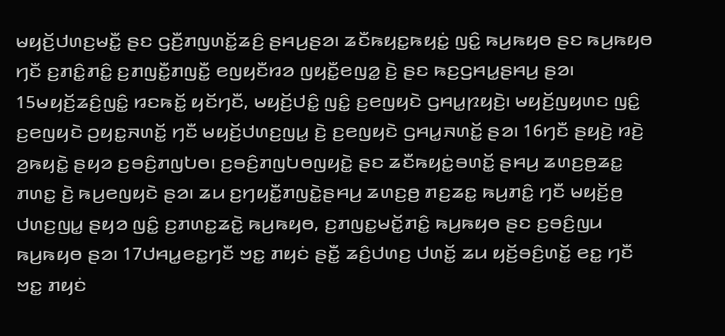ꤗꤟꤢꤩ꤬ꤓꤛꤢ꤬ꤗꤢꤪ꤭ ꤔꤢ ꤞꤢꤪ꤬ꤊꤜꤛꤢꤩ꤭ꤘꤢꤨ꤬ ꤔꤌꤣ꤬ꤔꤤ꤯ ꤘꤢꤪꤒꤟꤢ꤭ꤒꤟꤢꤦ꤭ ꤜꤢꤨ꤭ ꤒꤣ꤬ꤒꤟꤥ ꤔꤢ ꤒꤣ꤬ꤒꤟꤥ ꤚꤢꤪ ꤢ꤬ꤊꤢꤨ꤭ꤊꤢꤨ꤭ ꤢ꤬ꤊꤜꤢꤪ꤭ꤊꤜꤢꤪ꤭ ꤕꤜꤟꤢꤪꤙꤤ ꤜꤟꤢꤪ꤭ꤕꤜꤤ꤭ ꤢꤧ꤬ ꤔꤢ ꤒꤢ꤬ꤞꤌꤣ꤭ꤔꤌꤣ꤬ ꤔꤤ꤯ 15ꤗꤟꤢꤩ꤬ꤘꤢꤨ꤬ꤜꤢꤨ꤭ ꤙꤢꤒꤢꤩ꤭ ꤟꤢꤩꤚꤢꤪ, ꤗꤟꤢꤩ꤬ꤓꤢꤨ꤭ ꤜꤢꤨ꤭ ꤢ꤬ꤕꤜꤟꤢꤧ ꤞꤌꤣ꤭ꤐꤟꤢꤧ꤬꤯ ꤗꤟꤢꤩ꤬ꤜꤟꤛꤢ ꤜꤢꤨ꤭ ꤢ꤬ꤕꤜꤟꤢꤧ ꤑꤟꤢ꤭ꤏꤛꤢꤩ꤭ ꤚꤢꤪ ꤗꤟꤢꤩ꤬ꤓꤛꤢ꤬ꤜꤣ꤭ ꤢꤧ꤬ ꤢ꤬ꤕꤜꤟꤢꤧ ꤞꤌꤣ꤭ꤏꤛꤢꤩ꤭ ꤔꤤ꤯ 16ꤚꤢꤪ ꤔꤟꤢꤧ꤬ ꤙꤢꤧ꤬ ꤤ꤬ꤒꤟꤢꤧ꤭ ꤔꤟꤤ ꤢ꤬ꤋꤢꤨ꤬ꤊꤜꤝꤥ꤯ ꤢ꤬ꤋꤢꤨ꤬ꤊꤜꤝꤥꤜꤟꤢꤧ꤭ ꤔꤢ ꤘꤢꤪꤒꤟꤢꤦ꤭ꤋꤛꤢꤩ꤭ ꤔꤌꤣ꤬ ꤘꤛꤢ꤬ꤥ꤬ꤘꤢ꤭ ꤊꤛꤢ꤭ ꤢꤧ꤬ ꤒꤣ꤬ꤕꤜꤟꤢꤧ ꤔꤤ꤯ ꤘꤣ ꤢ꤬ꤚꤟꤢꤪ꤭ꤊꤜꤢꤧ꤭ꤔꤌꤣ꤬ ꤘꤛꤢ꤬ꤥ꤬ ꤊꤢ꤬ꤘꤢ꤭ ꤒꤣ꤬ꤊꤢꤨ꤭ ꤚꤢꤪ ꤗꤟꤢꤩ꤬ꤥ꤬ ꤓꤛꤢ꤬ꤜꤣ꤭ ꤔꤟꤤ ꤜꤢꤨ꤭ ꤢ꤬ꤊꤛꤢ꤭ꤘꤢꤧ꤭ ꤒꤣ꤬ꤒꤟꤥ, ꤢ꤬ꤊꤜꤢ꤭ꤗꤢꤩ꤭ꤊꤢꤨ꤭ ꤒꤣ꤬ꤒꤟꤥ ꤔꤢ ꤢ꤬ꤋꤢꤨ꤬ꤜꤣ ꤒꤣ꤬ꤒꤟꤥ ꤔꤤ꤯ 17ꤓꤌꤣ꤭ꤕꤢ꤭ꤚꤢꤪ ꤠꤢ꤭ ꤊꤟꤢꤦ ꤔꤢꤪ꤭ ꤘꤢꤨ꤬ꤓꤛꤢ꤬ ꤓꤛꤢꤩ꤭ ꤘꤣ ꤟꤢꤩ꤬ꤋꤢꤨ꤬ꤛꤢꤩ꤭ ꤕꤢ꤭ ꤚꤢꤪ ꤠꤢ꤭ ꤊꤟꤢꤦ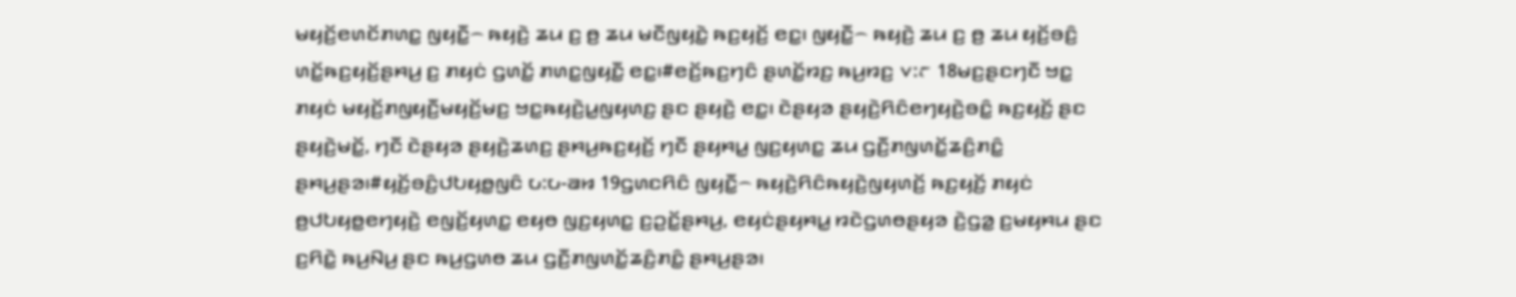ꤗꤟꤢꤩ꤬ꤕꤛꤢꤩꤊꤛꤢ꤭ ꤜꤟꤢꤪ꤭꤮ ꤒꤟꤢꤧ꤬ ꤘꤣ ꤢ꤬ ꤥ꤬ ꤘꤣ ꤗꤢꤪꤜꤟꤢꤧ꤭ ꤒꤢ꤬ꤟꤢꤩ꤬ ꤕꤢ꤭꤯ ꤜꤟꤢꤪ꤭꤮ ꤒꤟꤢꤧ꤬ ꤘꤣ ꤢ꤬ ꤥ꤬ ꤘꤣ ꤟꤢꤩ꤬ꤋꤢꤨ꤬ ꤛꤢꤩ꤭ꤒꤢ꤬ꤟꤢꤩ꤬ꤔꤌꤣ꤬ ꤢ꤬ ꤊꤟꤢꤦ ꤞꤛꤢꤩ꤭ ꤊꤛꤢ꤭ꤜꤟꤢꤪ꤭ ꤕꤢ꤭꤯#ꤕꤢꤩ꤬ꤒꤢ꤬ꤚꤢꤨ ꤔꤛꤢꤩ꤭ꤙꤢ꤬ ꤒꤣ꤬ꤙꤢ꤬ ꤂:꤅ 18ꤗꤢ꤬ꤔꤢꤚꤢꤪ ꤠꤢ꤭ ꤊꤟꤢꤦ ꤗꤟꤢꤩ꤬ꤊꤜꤟꤢꤪ꤬ꤗꤟꤢꤩ꤬ꤗꤢ꤬ ꤠꤢ꤭ꤒꤟꤢꤧ꤬ꤣ꤭ꤜꤟꤛꤢ꤬ ꤔꤢ ꤔꤟꤢꤧ꤬ ꤕꤢ꤭꤯ ꤢꤧꤔꤟꤤ ꤔꤟꤢꤧ꤬ꤖꤢꤨꤕꤚꤟꤢꤧ꤬ꤋꤢꤨ꤭ ꤒꤢ꤬ꤟꤢꤩ꤬ ꤔꤢ ꤔꤟꤢꤧ꤬ꤗꤢꤩ꤭, ꤚꤢꤪ ꤢꤧꤔꤟꤤ ꤔꤟꤢꤧ꤬ꤘꤛꤢ꤬ ꤔꤌꤣ꤬ꤒꤢ꤬ꤟꤢꤩ꤬ ꤚꤢꤪ ꤔꤟꤌꤣ꤭ ꤜꤢ꤬ꤟꤛꤢ꤭ ꤘꤣ ꤞꤢꤪ꤬ꤊꤜꤛꤢꤩ꤭ꤘꤢꤨ꤬ꤊꤢꤨ꤭ ꤔꤌꤣ꤬ꤔꤤ꤯#ꤟꤢꤩ꤬ꤋꤢꤨ꤬ꤓꤝꤟꤥ꤭ꤜꤢꤨ ꤉:꤉-꤁꤆ 19ꤞꤛꤢꤖꤢꤨ ꤜꤟꤢꤪ꤭꤮ ꤒꤟꤢꤧ꤬ꤖꤢꤨꤒꤟꤢꤧ꤬ꤜꤟꤛꤢꤩ꤬ ꤒꤢ꤬ꤟꤢꤩ꤬ ꤊꤟꤢꤦ ꤥ꤬ꤓꤝꤟꤥ꤭ꤕꤚꤟꤢꤧ꤬ ꤕꤜꤢꤩ꤬ꤟꤛꤢ꤭ ꤕꤟꤥ ꤜꤢ꤬ꤟꤛꤢ꤭ ꤢ꤬ꤑꤢꤩ꤭ꤔꤌꤣ꤬, ꤕꤟꤢꤦꤔꤟꤌꤣ꤭ ꤙꤢꤧꤞꤛꤥꤔꤟꤤ ꤢꤧ꤬ꤞꤤ꤭ ꤢ꤬ꤗꤟꤌꤣ ꤔꤢ ꤢ꤬ꤖꤢꤧ꤭ ꤒꤣ꤬ꤡꤣ꤬ ꤔꤢ ꤒꤣ꤬ꤞꤛꤥ ꤘꤣ ꤞꤢꤪ꤬ꤊꤜꤛꤢꤩ꤭ꤘꤢꤨ꤬ꤊꤢꤨ꤭ ꤔꤌꤣ꤬ꤔꤤ꤯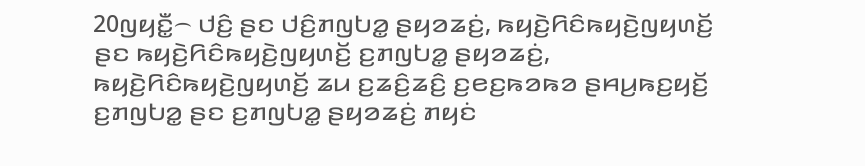20ꤜꤟꤢꤪ꤭꤮ ꤓꤢꤨ꤬ ꤔꤢ ꤓꤢꤨ꤬ꤊꤜꤝꤤ꤭ ꤔꤟꤤꤘꤢꤦ꤬, ꤒꤟꤢꤧ꤬ꤖꤢꤨꤒꤟꤢꤧ꤬ꤜꤟꤛꤢꤩ꤬ ꤔꤢ ꤒꤟꤢꤧ꤬ꤖꤢꤨꤒꤟꤢꤧ꤬ꤜꤟꤛꤢꤩ꤬ ꤢ꤬ꤊꤜꤝꤤ꤭ ꤔꤟꤤꤘꤢꤦ꤬, ꤒꤟꤢꤧ꤬ꤖꤢꤨꤒꤟꤢꤧ꤬ꤜꤟꤛꤢꤩ꤬ ꤘꤣ ꤢ꤬ꤘꤢꤨ꤬ꤘꤢꤨ꤬ ꤢ꤬ꤕꤢ꤬ꤒꤤꤒꤤ ꤔꤌꤣ꤬ꤒꤢ꤬ꤟꤢꤩ꤬ ꤢ꤬ꤊꤜꤝꤤ꤭ ꤔꤢ ꤢ꤬ꤊꤜꤝꤤ꤭ ꤔꤟꤤꤘꤢꤦ꤬ ꤊꤟꤢꤦ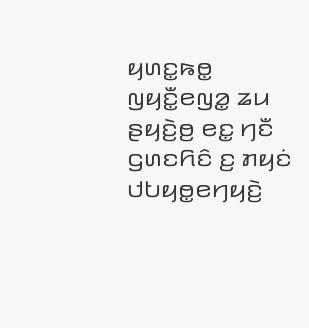ꤟꤛꤢ꤭ꤒꤥ꤭ ꤜꤟꤢꤪ꤭ꤕꤜꤤ꤭ ꤘꤣ ꤔꤟꤢꤧ꤬ꤥ꤬ ꤕꤢ꤭ ꤚꤢꤪ ꤞꤛꤢꤖꤢꤨ ꤢ꤬ ꤊꤟꤢꤦ ꤓꤝꤟꤥ꤭ꤕꤚꤟꤢꤧ꤬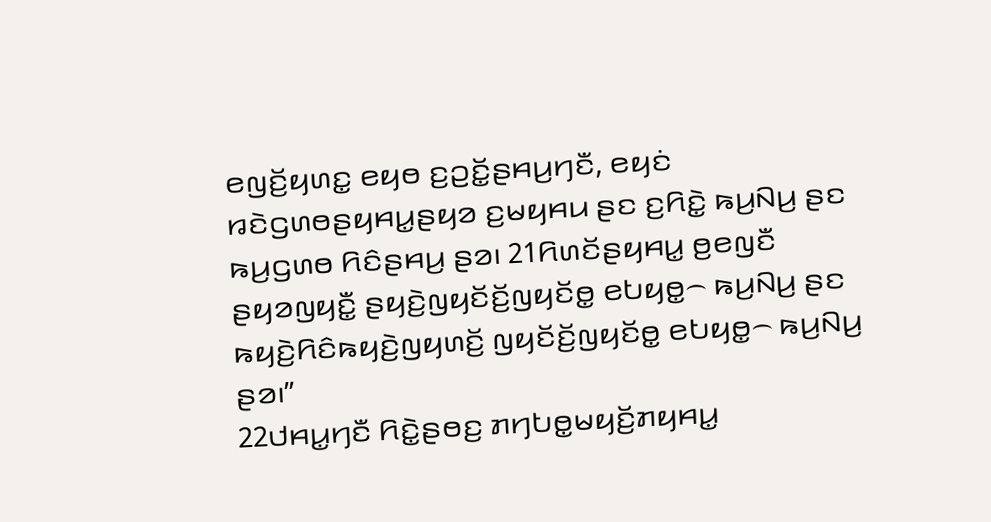ꤕꤜꤢꤩ꤬ꤟꤛꤢ꤭ ꤕꤟꤥ ꤢ꤬ꤑꤢꤩ꤭ꤔꤌꤣ꤬ꤚꤢꤪ, ꤕꤟꤢꤦ ꤙꤢꤧꤞꤛꤥꤔꤟꤌꤣ꤭ꤔꤟꤤ ꤢ꤬ꤗꤟꤌꤣ ꤔꤢ ꤢ꤬ꤖꤢꤧ꤭ ꤒꤣ꤬ꤡꤣ꤬ ꤔꤢ ꤒꤣ꤬ꤞꤛꤥ ꤖꤢꤨꤔꤌꤣ꤬ ꤔꤤ꤯ 21ꤖꤛꤢꤩꤔꤟꤌꤣ꤭ ꤥ꤬ꤕꤜꤢꤪ ꤔꤟꤤꤜꤟꤢꤪ꤭ ꤔꤟꤢꤧ꤬ꤜꤟꤢꤩꤢꤩ꤬ꤜꤟꤢꤩꤥ꤭ ꤕꤝꤟꤥ꤭꤮ ꤒꤣ꤬ꤡꤣ꤬ ꤔꤢ ꤒꤟꤢꤧ꤬ꤖꤢꤨꤒꤟꤢꤧ꤬ꤜꤟꤛꤢꤩ꤬ ꤜꤟꤢꤩꤢꤩ꤬ꤜꤟꤢꤩꤥ꤭ ꤕꤝꤟꤥ꤭꤮ ꤒꤣ꤬ꤡꤣ꤬ ꤔꤤ꤯”
22ꤓꤌꤣ꤭ꤚꤢꤪ ꤖꤢꤧ꤭ꤔꤥꤢ꤬ ꤊꤚꤝꤥ꤭ꤗꤟꤢꤩ꤬ꤊꤟꤌꤣ꤭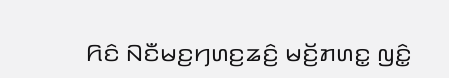ꤖꤢꤨ ꤡꤢꤪꤗꤢ꤬ꤚꤛꤢ꤬ꤘꤢꤨ꤬ ꤗꤢꤩ꤬ꤊꤛꤢ꤭ ꤜꤢꤨ꤭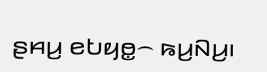ꤔꤌꤣ꤬ ꤕꤝꤟꤥ꤭꤮ ꤒꤣ꤬ꤡꤣ꤬꤯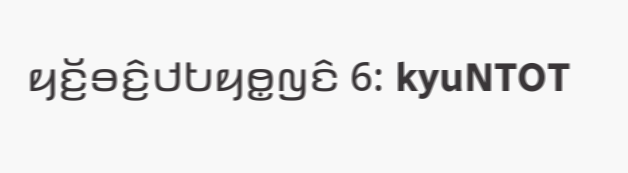ꤟꤢꤩ꤬ꤋꤢꤨ꤬ꤓꤝꤟꤥ꤭ꤜꤢꤨ 6: kyuNTOT